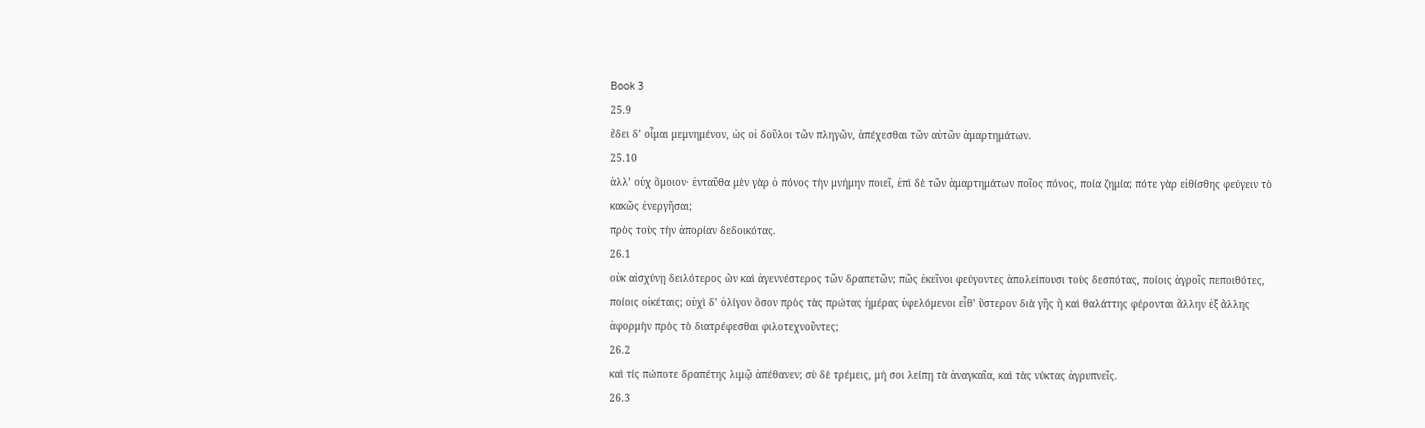Book 3
25.9
ἔδει δʼ οἶμαι μεμνημένον, ὡς οἱ δοῦλοι τῶν πληγῶν, ἀπέχεσθαι τῶν αὐτῶν ἁμαρτημάτων.
25.10
ἀλλʼ οὐχ ὅμοιον· ἐνταῦθα μὲν γὰρ ὁ πόνος τὴν μνήμην ποιεῖ, ἐπὶ δὲ τῶν ἁμαρτημάτων ποῖος πόνος, ποία ζημία; πότε γὰρ εἰθίσθης φεύγειν τὸ κακῶς ἐνεργῆσαι;
πρὸς τοὺς τὴν ἀπορίαν δεδοικότας.
26.1
οὐκ αἰσχύνῃ δειλότερος ὢν καὶ ἀγεννέστερος τῶν δραπετῶν; πῶς ἐκεῖνοι φεύγοντες ἀπολείπουσι τοὺς δεσπότας, ποίοις ἀγροῖς πεποιθότες, ποίοις οἰκέταις; οὐχὶ δʼ ὀλίγον ὅσον πρὸς τὰς πρώτας ἡμέρας ὑφελόμενοι εἶθʼ ὕστερον διὰ γῆς ἢ καὶ θαλάττης φέρονται ἄλλην ἐξ ἄλλης ἀφορμὴν πρὸς τὸ διατρέφεσθαι φιλοτεχνοῦντες;
26.2
καὶ τίς πώποτε δραπέτης λιμῷ ἀπέθανεν; σὺ δὲ τρέμεις, μή σοι λείπῃ τὰ ἀναγκαῖα, καὶ τὰς νύκτας ἀγρυπνεῖς.
26.3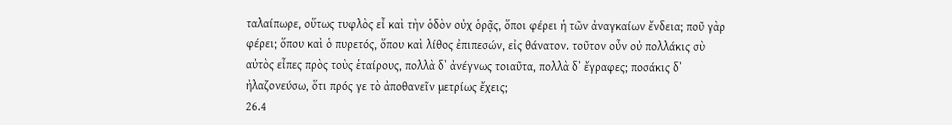ταλαίπωρε, οὕτως τυφλὸς εἶ καὶ τὴν ὁδὸν οὐχ ὁρᾷς, ὅποι φέρει ἡ τῶν ἀναγκαίων ἔνδεια; ποῦ γὰρ φέρει; ὅπου καὶ ὁ πυρετός, ὅπου καὶ λίθος ἐπιπεσών, εἰς θάνατον. τοῦτον οὖν οὐ πολλάκις σὺ αὐτὸς εἶπες πρὸς τοὺς ἑταίρους, πολλὰ δʼ ἀνέγνως τοιαῦτα, πολλὰ δʼ ἔγραφες; ποσάκις δʼ ἠλαζονεύσω, ὅτι πρός γε τὸ ἀποθανεῖν μετρίως ἔχεις;
26.4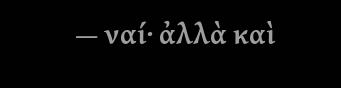— ναί· ἀλλὰ καὶ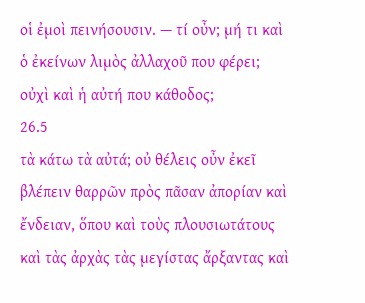οἱ ἐμοὶ πεινήσουσιν. — τί οὖν; μή τι καὶ ὁ ἐκείνων λιμὸς ἀλλαχοῦ που φέρει; οὐχὶ καὶ ἡ αὐτή που κάθοδος;
26.5
τὰ κάτω τὰ αὐτά; οὐ θέλεις οὖν ἐκεῖ βλέπειν θαρρῶν πρὸς πᾶσαν ἀπορίαν καὶ ἔνδειαν, ὅπου καὶ τοὺς πλουσιωτάτους καὶ τὰς ἀρχὰς τὰς μεγίστας ἄρξαντας καὶ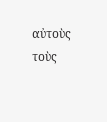αὐτοὺς τοὺς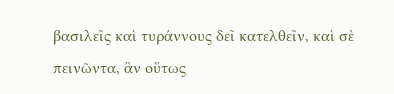βασιλεῖς καὶ τυράννους δεῖ κατελθεῖν, καὶ σὲ πεινῶντα, ἂν οὕτως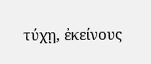τύχῃ, ἐκείνους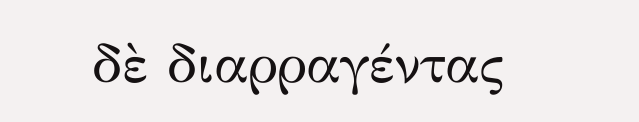δὲ διαρραγέντας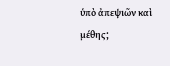ὑπὸ ἀπεψιῶν καὶ μέθης;